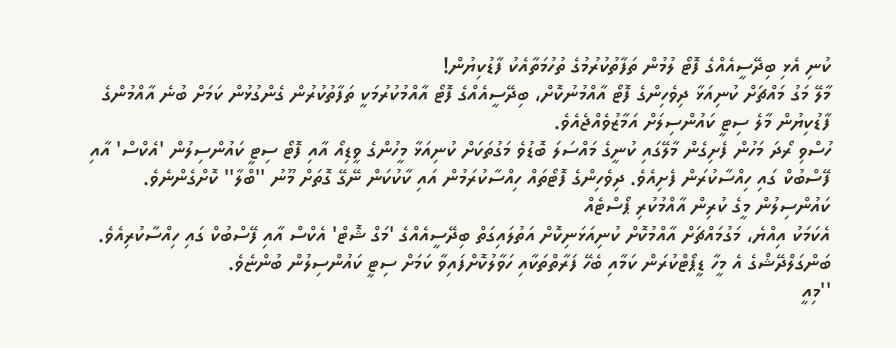ކުނި އެޅި ބިދޭސީއެއްގެ ފޮޓޯ ލުމުން ތަފާތުކުރުމުގެ ތުހުމަތާއެކު ފާޑުކިޔުން!
މާލޭ މަގު މައްޗަށް ކުނިއަޅާ ދިވެހިންގެ ފޮޓޯ އާއްމުނުކޮށް، ބިދޭސީއެއްގެ ފޮޓޯ އާއްމުކުރުމަކީ ތަފާތުކުރުން ގެންގުޅުން ކަމަށް ބުނެ އާއްމުންގެ ފާޑުކިޔުން މާލެ ސިޓީ ކައުންސިލަށް އަމާޒުވެއްޖެއެވެ.
ހުސްވި ރޯދަ މަހުން ފެށިގެން މާލޭގައި ކުނީގެ މައްސަލަ ބޮޑުވެ މަގުތަކަށް ކުނިއަޅާ މީހުންގެ ވީޑިއޯ އާއި ފޮޓޯ ސިޓީ ކައުންސިލުން 'އެކްސް' އާއި ފޭސްބުކް ގައި ހިއްސާކުރަން ފެށިއެވެ. ދިވެހިންގެ ފޮޓޯތައް ހިއްސާކުރަމުން އައި ކާކުކަން ނޭގޭ ގޮތަށް މޫނު ''ބްލާ'' ކޮށްގެންނެވެ.
ކައުންސިލުން މީގެ ކުރިން އާއްމުކުރި ޕޯސްޓެއް
އެކަމަކު އިއްޔެ، މަގުމައްޗަށް އާއްމުކޮށް ކުނިއަޅަނިކޮށް އަތުލައިގަތް ބިދޭސީއެއްގެ 'މަގް ޝޮޓް' އެކްސް އާއި ފޭސްބުކް ގައި ހިއްސާކުރިއެވެ. ބަންގަލްދޭޝްގެ އެ މީހާ ޑީޕޯޓްކުރަން ކަމާއި ބެހޭ ފަރާތްތަކާއި ހަވާލުކޮށްފައިވާ ކަމަށް ސިޓީ ކައުންސިލުން ބުންޏެވެ.
''މިއީ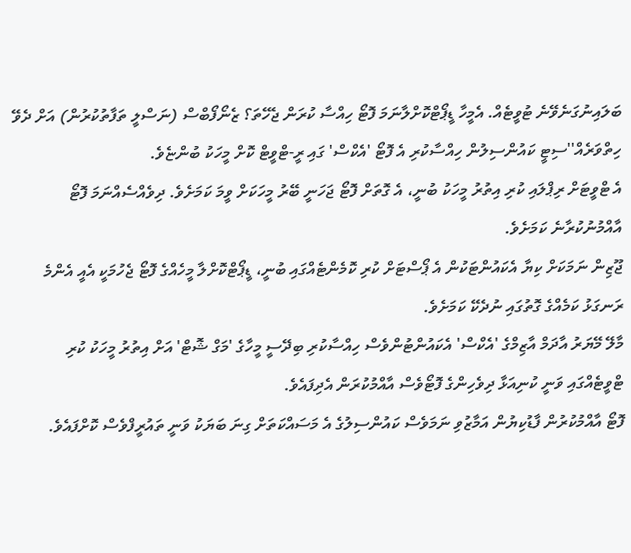ބަލައިނުގަނެވޭނެ ޓުވީޓެއް. އެމީހާ ޑީޕޯޓްކޮށްލާނަމަ ފޮޓޯ ހިއްސާ ކުރަން ޖެހޭތަ؟ ޒެނޯފޯބްސް (ނަސްލީ ތަފާތުކުރުން) އަށް ދެވޭ ހިތްވަރެއް''ސިޓީ ކައުންސިލުން ހިއްސާކުރި އެ ފޮޓޯ 'އެކްސް' ގައި ރީ-ޓްވީޓް ކޮށް މީހަކު ބުންޏެވެ.
އެ ޓްވީޓަށް ރިޕްލައި ކުރި އިތުރު މީހަކު ބުނީ، އެ ގޮތަށް ފޮޓޯ ޖަހަނީ ބޭރު މީހަކަށް ވީމަ ކަމަށެވެ. ދިވެއްސެއްނަމަ ފޮޓޯ އާއްމުނުކުރާނެ ކަމަށެވެ.
ޖޫޒިން ނަމަކަށް ކިޔާ އެކައުންޓަކުން އެ ޕޯސްޓަށް ކުރި ކޮމެންޓެއްގައި ބުނީ، ޑީޕޯޓްކޮށްލާ މީހެއްގެ ފޮޓޯ ޖެހުމަކީ އެއީ އެންމެ ރަނގަޅު ކަމެއްގެ ގޮތުގައި ނުދެކޭ ކަމަށެވެ.
މާލޭ މޭޔަރު އާދަމް އާޒިމްގެ 'އެކްސް' އެކައުންޓުންވެސް ހިއްސާކުރި ބިދޭސީ މީހާގެ 'މަގް ޝޮޓް' އަށް އިތުރު މީހަކު ކުރި ޓްވީޓެއްގައި ވަނީ ކުނިއަޅާ ދިވެހިންގެ ފޮޓޯވެސް އާއްމުކުރަން އެދިފައެވެ.
ފޮޓޯ އާއްމުކުރުން ފާޑުކިޔުން އަމާޒުވި ނަމަވެސް ކައުންސިލުގެ އެ މަސައްކަތަށް ގިނަ ބަޔަކު ވަނީ ތައުރީފްވެސް ކޮށްފައެވެ.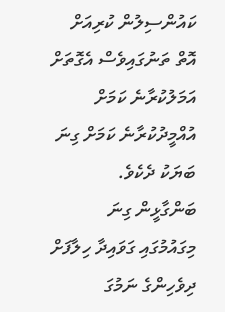ކައުންސިލުން ކުރިއަށް އޮތް ތަނުގައިވެސް އެގޮތަށް އަމަލުކުރާނެ ކަމަށް އުއްމީދުކުރާނެ ކަމަށް ގިނަ ބަޔަކު ދެކެވެ.
ބަންގާޅީން ގިނަ މިގައުމުގައި ގަވައިދާ ހިލާފަށް ދިވެހިންގެ ނަމުގަ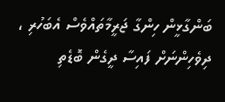ބަންގާޅީން ހިންގާ ޖަރީމާތައްވެސް އެބަހުރި ، ދިވެހިންނަށް ފައިސާ ދީގެން ބޮޑެތި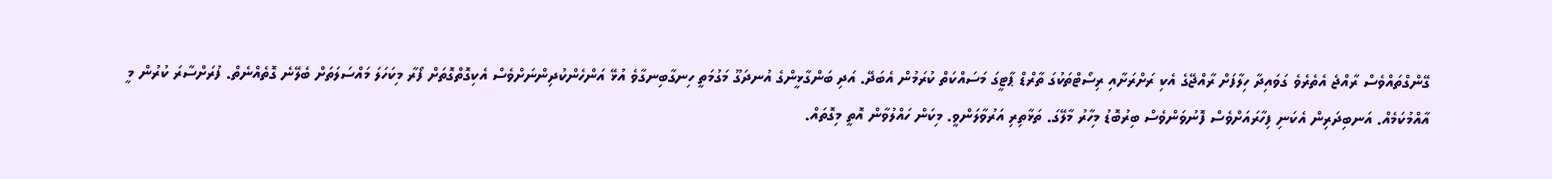ގޭންގްތައްވެސް ރާއްޖެ އެތެރެވެ ގަވައިދާ ހިލާފަށް ރާއްޖޭގެ އެކި ރަށްރަށާއި ރިސޯޓްތަކުގަ ތާރްޑް ޕާޓީގަ މަސައްކަތް ކުރަމުން އެބަދޭ. އަދި ބަންގާޅީންގެ އުނދަގޫ މަގުމަތީ ހިނގާބިނގާވެ އުޅޭ އަންހެންކުދިންނަށްވެސް އެކިގޮތްގޮތަށް ފޯރާ މިކަހަލަ މައްސަލަތަށް ބެލޭނެ ގޮތެއްނެތް. ފުރަށްސާރަ ކުރުން މީ އާއްމުކަމެއް. އަނބިދަރިން އެކަނި ފިހާރައަށްވެސް ފޮނުވަންވެސް ބިރުބޮޑު މިހާރު މާލޭގަ. ތަޅާތިރި އަރުވާލަންވީ. މިކަން ހައްލުވާން އޮތީ މިގޮތައް.